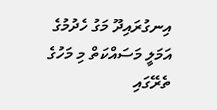އިނގުރައިދޫ މަގު ހެދުމުގެ އަމަލީ މަސައްކަތް މި މަހުގެ ތެރޭގައި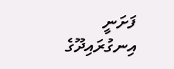ފަށަނީ
އިނގުރައިދޫގެ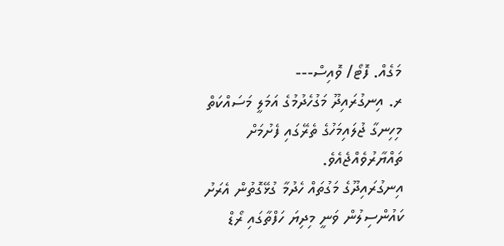މަގެއް. ފޮޓޯ/ ވޮއިސް---
ރ. އިނގުރައިދޫ މަގުހެދުމުގެ އަމަލީ މަސައްކަތް މިހިނގާ ޖުލައިމަހުގެ ތެރޭގައި ފެށުމަށް ތައްޔާރުވެއްޖެއެވެ.
އިނގުރައިދޫގެ މަގުތައް ހެދުމާ ގުޅޭގޮތުން އެރަށު ކައުންސިލުން ވަނީ މިދިޔަ ހަފްތާގައި ރޯޑް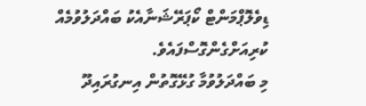ޑިވެލޮޕްމަންޓް ކޯޕަރޭޝަނާއެކު ބައްދަލުވުމެއް ކުރިއަށްގެންގޮސްފައެވެ.
މި ބައްދަލުވުމާ ގުޅޭގޮތުން އިނގުރައިދޫ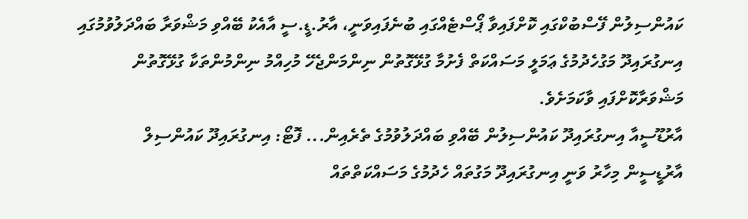ކައުންސިލުން ފޭސްބުކްގައި ކޮށްފައިވާ ޕޯސްޓެއްގައި ބުނެފައިވަނީ، އާރު.ޑީ.ސީ އާއެކު ބޭއްވި މަޝްވަރާ ބައްދަލުވުމުގައި އިނގުރައިދޫ މަގުހެދުމުގެ ޢަމަލީ މަސައްކަތް ފެށުމާ ގުޅޭގޮތުން ނިންމަންޖެހޭ މުހިއްމު ނިންމުންތަކާ ގުޅޭގޮތުން މަޝްވަރާކޮށްފައި ވާކަމަށެވެ.
އާރުޑޫސީއާ އިނގުރައިދޫ ކައުންސިލުން ބޭއްވި ބައްދަލުވުމުގެ ތެރެއިން... ފޮޓޯ: އިނގުރައިދޫ ކައުންސިލް
އާރުޑީސީން މިހާރު ވަނީ އިނގުރައިދޫ މަގުތައް ހެދުމުގެ މަސައްކަތްތައް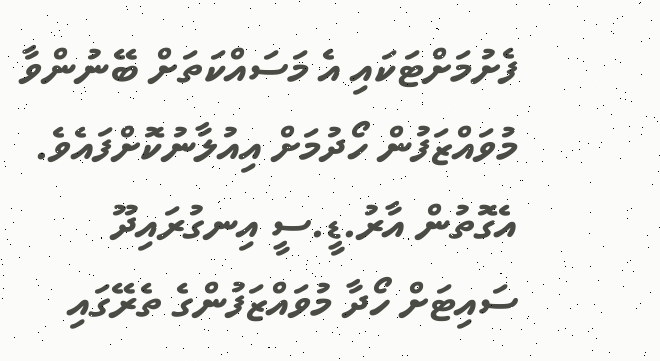ފެށުމަށްޓަކައި އެ މަސައްކަތަށް ބޭނުންވާ މުވައްޒަފުން ހޯދުމަށް އިއުލާނުކޮށްފައެވެ. އެގޮތުން އާރު.ޑީ.ސީ އިނގުރައިދޫ ސައިޓަށް ހޯދާ މުވައްޒަފުންގެ ތެރޭގައި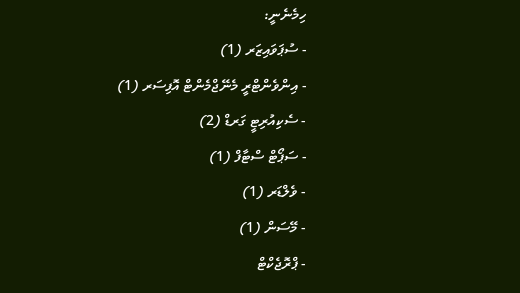ހިމެނެނީ:
- ސުޕަވައިޒަރ (1)
- އިންވެންޓްރީ މެނޭޖްމެންޓް އޮފިސަރ (1)
- ސެކިއުރިޓީ ގަރޑް (2)
- ސަޕޯޓް ސްޓާފް (1)
- ވެލްޑަރ (1)
- މޭސަން (1)
- ޕްރޮޖެކްޓް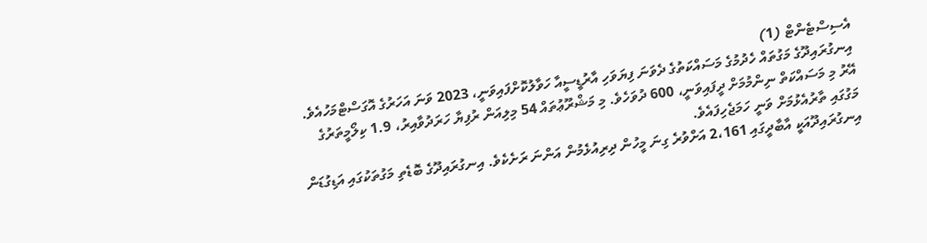އެސިސްޓެންޓް (1)
އިނގުރައިދޫގެ މަގުތައް ހެދުމުގެ މަސައްކަތުގެ ދެވަނަ ފިޔަވަހި އާރުޑީސީއާ ހަވާލުކޮށްފައިވަނީ، 2023 ވަނަ އަހަރުގެ އޮގަސްޓްމަހުއެވެ. އޭރު މި މަސައްކަތް ނިންމުމަށް ދީފައިވަނީ، 600 ދުވަހެވެ. މި މަޝްރޫޢުތައް 54 މިލިއަން ރުފިޔާ ހަރަދުވާއިރު، 1.9 ކިލޯމީތަރުގެ މަގުގައި ތާރުއެޅުމަށް ވަނީ ހަމަޖެހިފައެވެ.
އިނގުރައިދޫއަކީ އާބާދީގައި 2،161 އަށްވުރެ ގިނަ މީހުން ދިރިއުޅެމުން އަންނަ ރަށެކެވެ. އިނގުރައިދޫގެ ބޮޑެތި މަގުތަކުގައި އަޑިގުޑަން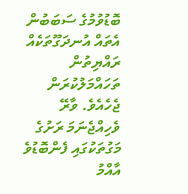ބޮޑުވުމުގެ ސަބަބުން އެތައް އުނދަގޫތަކެއް ރައްޔިތުން ތަހައްމަލުކުރަން ޖެހެއެވެ. ވާރޭ ވެހިއްޖެނަމަ ރަށުގެ މަގުތަކުގައި ފެންބޮޑުވެ އާއްމު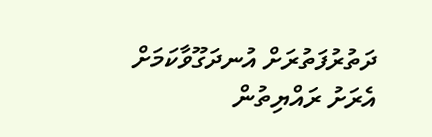ދަތުރުފަތުރަށް އުނދަގޫވާކަމަށް އެރަށު ރައްޔިތުން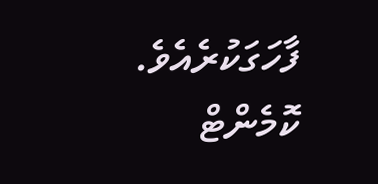ފާހަގަކުރެއެވެ.
ކޮމެންޓް